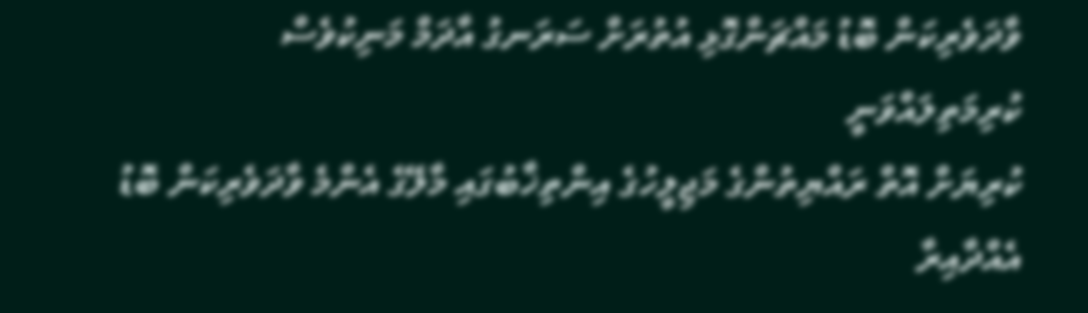ވާދަވެރިކަން ބޮޑު މައްޗަންގޮޅި އުތުރަށް ސަރަނގު އާދަމް މަނިކުވެސް ކުރިމަތިލައްވަނީ
ކުރިޔަށް އޮތް ރައްޔިތުންގެ މަޖިލީހުގެ އިންތިޚާބުގައި މާލޭގެ އެންމެ ވާދަވެރިކަން ބޮޑު އެއްދާއިރާ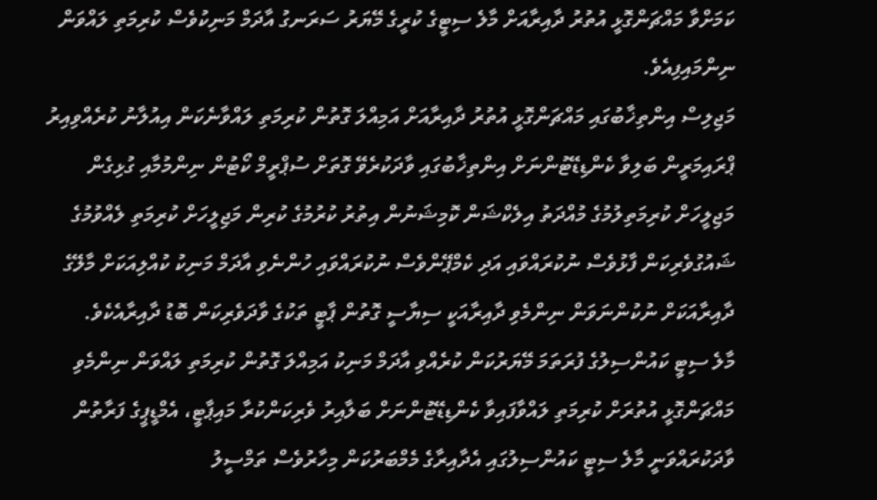ކަމަށްވާ މައްޗަންގޮޅީ އުތުރު ދާއިރާއަށް މާލެ ސިޓީގެ ކުރީގެ މޭޔަރު ސަރަނގު އާދަމް މަނިކުވެސް ކުރިމަތި ލައްވަން ނިންމައިފިއެވެ.
މަޖިލިސް އިންތިޚާބުގައި މައްޗަންގޮޅީ އުތުރު ދާއިރާއަށް އަމިއްލަ ގޮތުން ކުރިމަތި ލައްވާނެކަން އިއުލާނު ކުރެއްވިއިރު ޕްރައިމަރީން ބަލިވާ ކެންޑިޑޭޓުންނަށް އިންތިޚާބުގައި ވާދަކުރެވޭ ގޮތަށް ސުޕްރީމް ކޯޓުން ނިންމުމާއި ގުޅިގެން މަޖިލީހަށް ކުރިމަތިލުމުގެ މުއްދަތު އިލެކްޝަން ކޮމިޝަނުން އިތުރު ކުރުމުގެ ކުރިން މަޖިލީހަށް ކުރިމަތި ލެއްވުމުގެ ޝައުގުވެރިކަން ފާޅުވެސް ނުކުރައްވައި އަދި ކެމްޕޭންވެސް ނުކުރައްވައި ހުންނެވި އާދަމް މަނިކު ކުއްލިއަކަށް މާލޭގެ ދާއިރާއަކަށް ނުކުންނަވަން ނިންމެވި ދާއިރާއަކީ ސިޔާސީ ގޮތުން ޕާޓީ ތަކުގެ ވާދަވެރިކަން ބޮޑު ދާއިރާއެކެވެ.
މާލެ ސިޓީ ކައުންސިލުގެ ފުރަތަމަ މޭޔަރުކަން ކުރެއްވި އާދަމް މަނިކު އަމިއްލަ ގޮތުން ކުރިމަތި ލައްވަން ނިންމެވި މައްޗަންގޮޅީ އުތުރަށް ކުރިމަތި ލައްވާފައިވާ ކެންޑިޑޭޓުންނަށް ބަލާއިރު ވެރިކަންކުރާ މައިޕާޓީ، އެމްޑީޕީގެ ފަރާތުން ވާދަކުރައްވަނީ މާލެ ސިޓީ ކައުންސިލުގައި އެދާއިރާގެ މެމްބަރުކަން މިހާރުވެސް ތަމްސީލު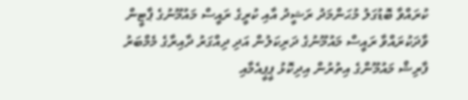ކުރައްވާ ބޮޑުގަލު މުޙަންމަދު ރަޝީދު އާއި ކުރީގެ ރައީސް މައުމޫނުގެ ޕާޓީން ވާދަކުރައްވާ ރައީސް މައުމޫނުގެ ދަރިކަލުން އަދި ދިއްގަރު ދާއިރާގެ މެމްބަރު ފާރިޝް މައުމޫންގެ އިތުރުން އިދިކޮޅު ޕީޕީއެމާއި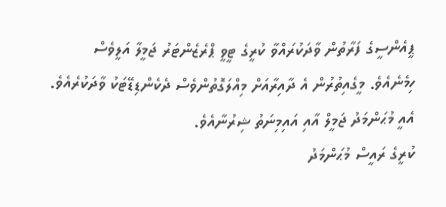ޕީއެންސީގެ ފަރާތުން ވާދަކުރައްވާ ކުރީގެ ޓީވީ ޕްރެޒެންޓަރު ޖަމީލާ އަލީވެސް ހިމެނެއެވެ. މީގެއިތުރުން އެ ދާއިރާއަށް މިއްލަގޮތުންވެސް ދެކެންޑިޑޭޓަކު ވާދަކުރެއެވެ. އެއީ މުޙަންމަދު ޖަމީލް އާއި އައިމިނަތު ޝިރުނާއެވެ.
ކުރީގެ ރައީސް މުޙަންމަދު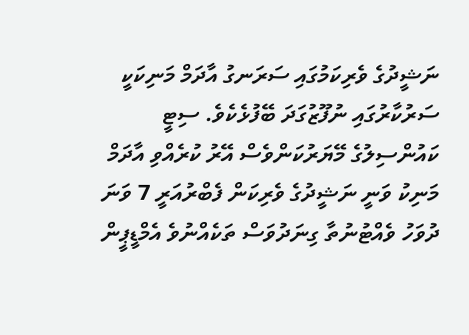ނަޝީދުގެ ވެރިކަމުގައި ސަރަނގު އާދަމް މަނިކަކީ ސަރުކާރުގައި ނުފޫޒުގަދަ ބޭފުޅެކެވެ. ސިޓީ ކައުންސިލުގެ މޭޔަރުކަންވެސް އޭރު ކުރެއްވި އާދަމް މަނިކު ވަނީ ނަޝީދުގެ ވެރިކަން ފެބްރުއަރީ 7 ވަނަ ދުވަހު ވެއްޓުނުތާ ގިނަދުވަސް ތަކެއްނުވެ އެމްޑީޕީން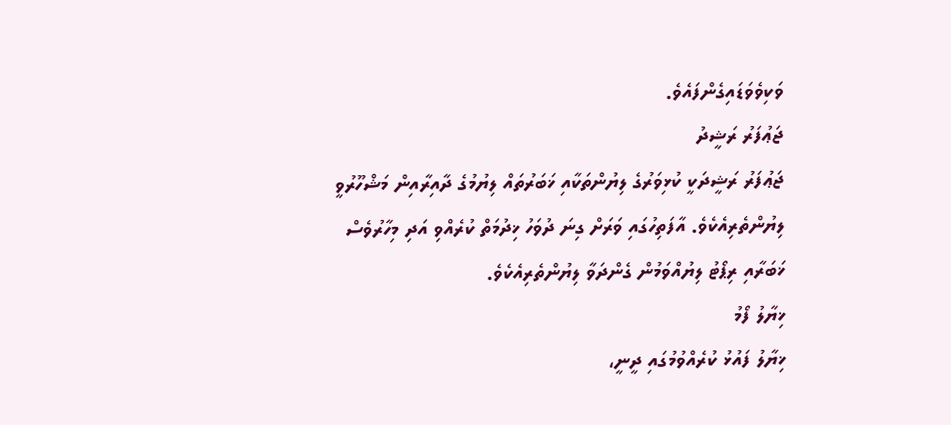ވަކިވެވަޑައިގެންފައެވެ.
ޖަޢުފަރު ރަޝީދު
ޖަޢުފަރު ރަޝީދަކީ ކުޅިވަރުގެ ލިޔުންތަކާއި ޚަބަރުތައް ލިޔުމުގެ ދާއިރާއިން މަޝްހޫރުވީ ލިޔުންތެރިއެކެވެ. އާފަތިހުގައި ވަރަށް ގިނަ ދުވަހު ޚިދުމަތް ކުރެއްވި އަދި މިހާރުވެސް ޚަބަރާއި ރިޕޯޓު ލިޔުއްވަމުން ގެންދަވާ ލިޔުންތެރިއެކެވެ.
ޚިޔާލު ފޯމު
ޚިޔާލު ފައުޅު ކުރެއްވުމުގައި ދީނީ،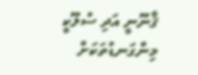ޤާނޫނީ އަދި ސުލޫކީ މިންގަނޑުތަކަށް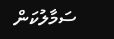ސަމާލުކަން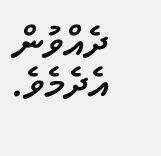ދެއްވުން އެދެމެވެ.